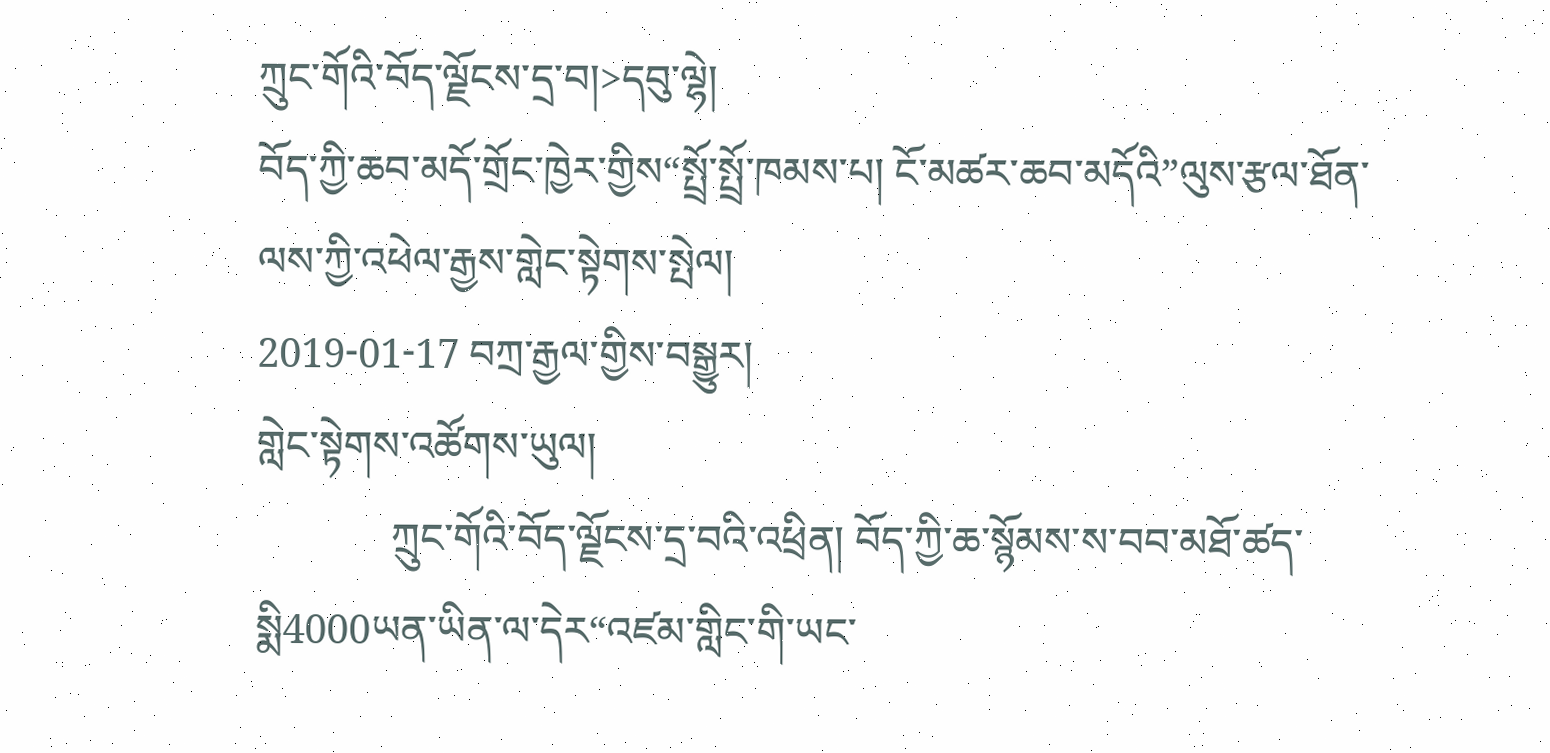ཀྲུང་གོའི་བོད་ལྗོངས་དྲ་བ།>དབུ་ལྷེ།
བོད་ཀྱི་ཆབ་མདོ་གྲོང་ཁྱེར་གྱིས“སྤྲོ་སྤྲོ་ཁམས་པ། ངོ་མཚར་ཆབ་མདོའི”ལུས་རྩལ་ཐོན་ལས་ཀྱི་འཕེལ་རྒྱས་གླེང་སྟེགས་སྤེལ།
2019-01-17 བཀྲ་རྒྱལ་གྱིས་བསྒྱུར།
གླེང་སྟེགས་འཚོགས་ཡུལ།
             ཀྲུང་གོའི་བོད་ལྗོངས་དྲ་བའི་འཕྲིན། བོད་ཀྱི་ཆ་སྙོམས་ས་བབ་མཐོ་ཚད་སྨི4000ཡན་ཡིན་ལ་དེར“འཛམ་གླིང་གི་ཡང་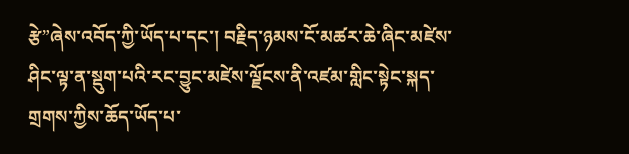རྩེ”ཞེས་འབོད་ཀྱི་ཡོད་པ་དང་། བརྗིད་ཉམས་ངོ་མཚར་ཆེ་ཞིང་མཛེས་ཤིང་ལྟ་ན་སྡུག་པའི་རང་བྱུང་མཛེས་ལྗོངས་ནི་འཛམ་གླིང་སྟེང་སྐད་གྲགས་ཀྱིས་ཆོད་ཡོད་པ་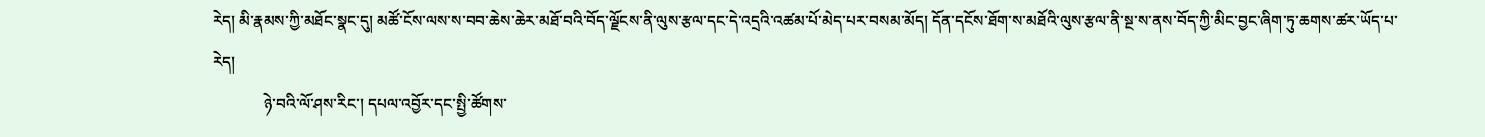རེད། མི་རྣམས་ཀྱི་མཐོང་སྣང་དུ། མཚོ་ངོས་ལས་ས་བབ་ཆེས་ཆེར་མཐོ་བའི་བོད་ལྗོངས་ནི་ལུས་རྩལ་དང་དེ་འདྲའི་འཚམ་པོ་མེད་པར་བསམ་མོད། དོན་དངོས་ཐོག་ས་མཐོའི་ལུས་རྩལ་ནི་སྔ་ས་ནས་བོད་ཀྱི་མིང་བྱང་ཞིག་ཏུ་ཆགས་ཚར་ཡོད་པ་རེད།
             ཉེ་བའི་ལོ་ཤས་རིང་། དཔལ་འབྱོར་དང་སྤྱི་ཚོགས་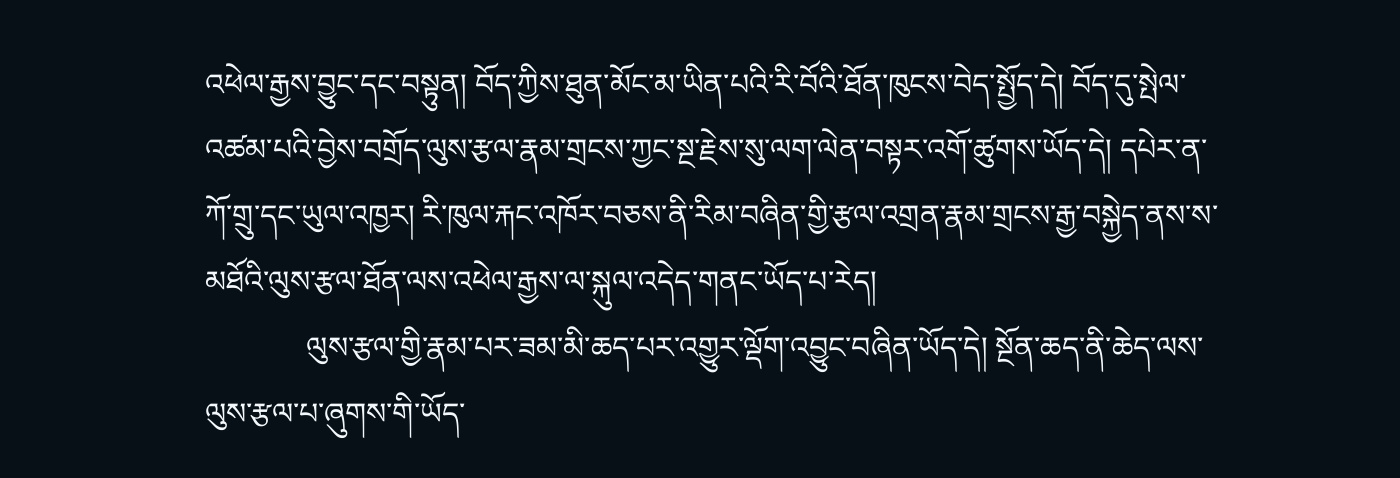འཕེལ་རྒྱས་བྱུང་དང་བསྟུན། བོད་ཀྱིས་ཐུན་མོང་མ་ཡིན་པའི་རི་བོའི་ཐོན་ཁུངས་བེད་སྤྱོད་དེ། བོད་དུ་སྤེལ་འཚམ་པའི་བྱེས་བགྲོད་ལུས་རྩལ་རྣམ་གྲངས་ཀྱང་སྔ་རྗེས་སུ་ལག་ལེན་བསྟར་འགོ་ཚུགས་ཡོད་དེ། དཔེར་ན་ཀོ་གྲུ་དང་ཡུལ་འཁྱར། རི་ཁུལ་རྐང་འཁོར་བཅས་ནི་རིམ་བཞིན་གྱི་རྩལ་འགྲན་རྣམ་གྲངས་རྒྱ་བསྐྱེད་ནས་ས་མཐོའི་ལུས་རྩལ་ཐོན་ལས་འཕེལ་རྒྱས་ལ་སྐུལ་འདེད་གནང་ཡོད་པ་རེད།
             ལུས་རྩལ་གྱི་རྣམ་པར་ཟམ་མི་ཆད་པར་འགྱུར་ལྡོག་འབྱུང་བཞིན་ཡོད་དེ། སྔོན་ཆད་ནི་ཆེད་ལས་ལུས་རྩལ་པ་ཞུགས་གི་ཡོད་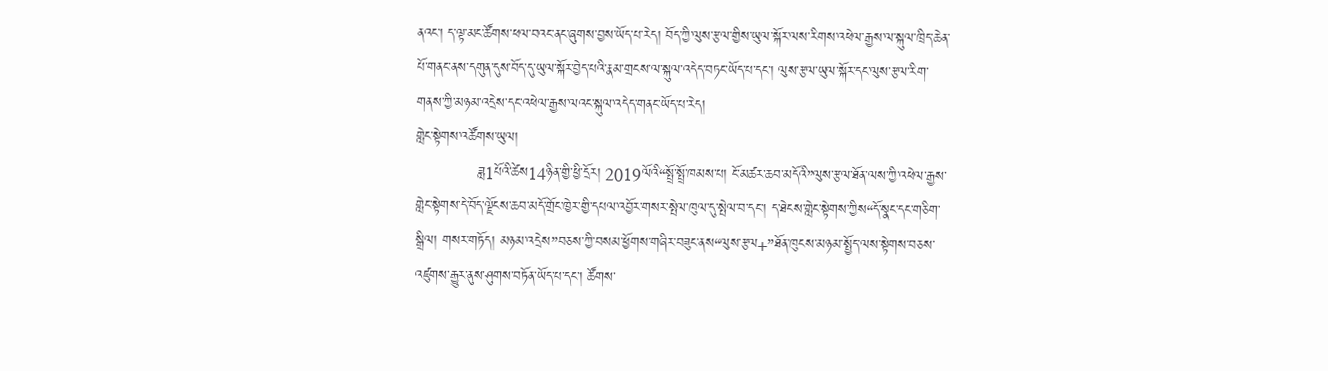ནའང་། ད་ལྟ་མང་ཚོགས་ཕལ་བའང་ནང་ཞུགས་བྱས་ཡོད་པ་རེད། བོད་ཀྱི་ལུས་རྩལ་གྱིས་ཡུལ་སྐོར་ལས་རིགས་འཕེལ་རྒྱས་ལ་སྐུལ་ཁྲིད་ཆེན་པོ་གནང་ནས་དགུན་དུས་བོད་དུ་ཡུལ་སྐོར་བྱེད་པའི་རྣམ་གྲངས་ལ་སྐུལ་འདེད་བཏང་ཡོད་པ་དང་། ལུས་རྩལ་ཡུལ་སྐོར་དང་ལུས་རྩལ་རིག་གནས་ཀྱི་མཉམ་འདྲེས་དང་འཕེལ་རྒྱས་ལའང་སྐུལ་འདེད་གནང་ཡོད་པ་རེད།
གླེང་སྟེགས་འཚོགས་ཡུལ།
             ཟླ1པོའི་ཚེས14ཉིན་གྱི་ཕྱི་དྲོར། 2019ལོའི“སྤྲོ་སྤྲོ་ཁམས་པ། ངོ་མཚར་ཆབ་མདོའི”ལུས་རྩལ་ཐོན་ལས་ཀྱི་འཕེལ་རྒྱས་གླེང་སྟེགས་དེ་བོད་ལྗོངས་ཆབ་མདོ་གྲོང་ཁྱེར་གྱི་དཔལ་འབྱོར་གསར་སྤེལ་ཁུལ་དུ་སྤེལ་བ་དང་། ད་ཐེངས་གླེང་སྟེགས་ཀྱིས“དོ་སྣང་དང་གཅིག་སྒྲིལ། གསར་གཏོད། མཉམ་འདྲེས”བཅས་ཀྱི་བསམ་ཕྱོགས་གཞིར་བཟུང་ནས“ལུས་རྩལ+”ཐོན་ཁུངས་མཉམ་སྤྱོད་ལས་སྟེགས་བཅས་འཛུགས་རྒྱུར་ནུས་ཤུགས་བཏོན་ཡོད་པ་དང་། ཚོགས་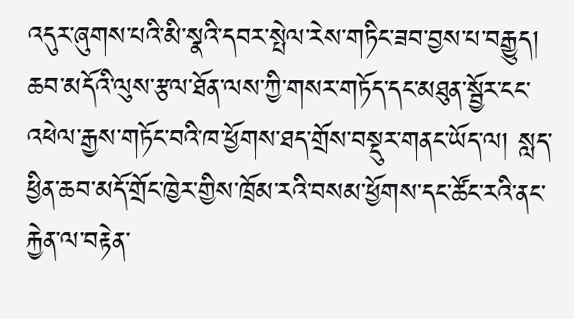འདུར་ཞུགས་པའི་མི་སྣའི་དབར་སྤེལ་རེས་གཏིང་ཟབ་བྱས་པ་བརྒྱུད། ཆབ་མདོའི་ལུས་རྩལ་ཐོན་ལས་ཀྱི་གསར་གཏོད་དང་མཐུན་སྦྱོར་ངང་འཕེལ་རྒྱས་གཏོང་བའི་ཁ་ཕྱོགས་ཐད་གྲོས་བསྡུར་གནང་ཡོད་ལ། སླད་ཕྱིན་ཆབ་མདོ་གྲོང་ཁྱེར་གྱིས་ཁྲོམ་རའི་བསམ་ཕྱོགས་དང་ཚོང་རའི་ནང་རྐྱེན་ལ་བརྟེན་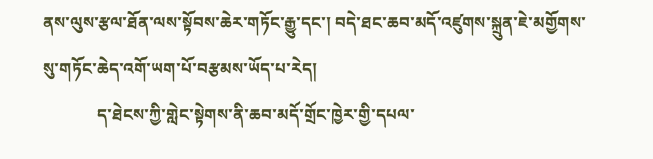ནས་ལུས་རྩལ་ཐོན་ལས་སྟོབས་ཆེར་གཏོང་རྒྱུ་དང་། བདེ་ཐང་ཆབ་མདོ་འཛུགས་སྐྲུན་ཇེ་མགྱོགས་སུ་གཏོང་ཆེད་འགོ་ཡག་པོ་བརྩམས་ཡོད་པ་རེད།
             ད་ཐེངས་ཀྱི་གླེང་སྟེགས་ནི་ཆབ་མདོ་གྲོང་ཁྱེར་གྱི་དཔལ་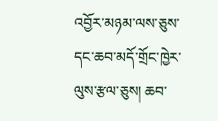འབྱོར་མཉམ་ལས་ཅུས་དང་ཆབ་མདོ་གྲོང་ཁྱེར་ལུས་རྩལ་ཅུས། ཆབ་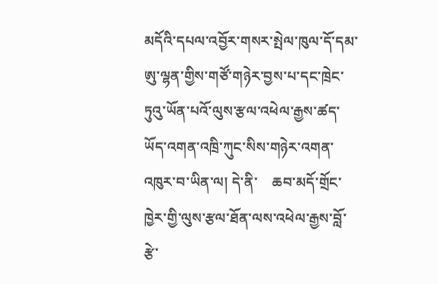མདོའི་དཔལ་འབྱོར་གསར་སྤེལ་ཁུལ་དོ་དམ་ཨུ་ལྷན་གྱིས་གཙོ་གཉེར་བྱས་པ་དང་ཁྲེང་ཏུའུ་ཡོན་པའོ་ལུས་རྩལ་འཕེལ་རྒྱས་ཚད་ཡོད་འགན་འཁྲི་ཀུང་སིས་གཉེར་འགན་འཁུར་བ་ཡིན་ལ། དེ་ནི་    ཆབ་མདོ་གྲོང་ཁྱེར་གྱི་ལུས་རྩལ་ཐོན་ལས་འཕེལ་རྒྱས་བློ་རྩེ་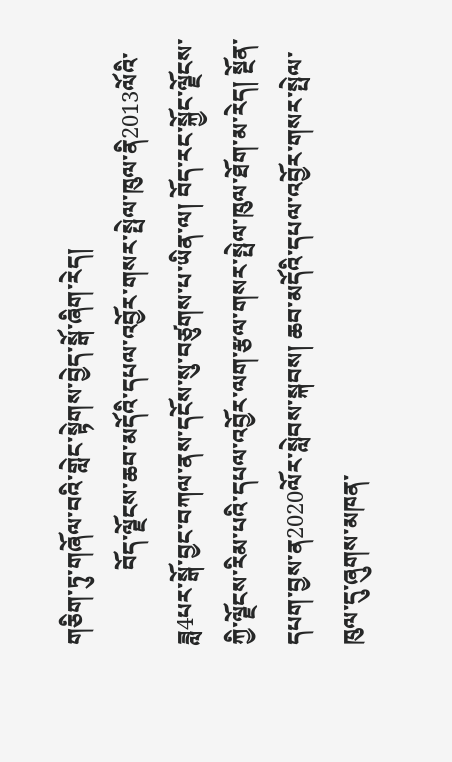གཅིག་ཏུ་གཞོལ་བའི་གླེང་སྟེགས་བྱེད་སྒོ་ཞིག་རེད།
             བོད་ལྗོངས་ཆབ་མདོའི་དཔལ་འབྱོར་གསར་སྤེལ་ཁུལ་ནི2013ལོའི་ཟླ4པར་སྒོ་བྱང་བཀལ་ནས་དངོས་སུ་བཙུགས་པ་ཡིན་ལ། བོད་རང་སྐྱོང་ལྗོངས་ཀྱི་ལྗོངས་རིམ་པའི་དཔལ་འབྱོར་ལག་རྩལ་གསར་སྤེལ་ཁུལ་ཐོག་མ་རེད། སྔོན་དཔག་བྱས་ན2020ལོར་སླེབས་སྐབས། ཆབ་མདོའི་དཔལ་འབྱོར་གསར་སྤེལ་ཁུལ་དུ་ཞུགས་མཁན་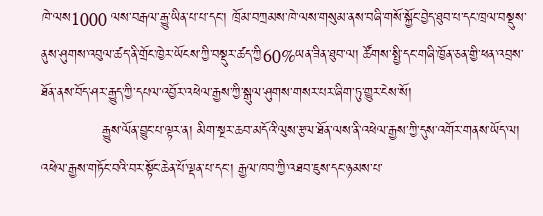ཁེ་ལས1000 ལས་བརྒལ་རྒྱུ་ཡིན་པ་པ་དང་། ཁྲོམ་བཀྲམས་ཁེ་ལས་གསུམ་ནས་བཞི་གསོ་སྐྱོང་བྱེད་ཐུབ་པ་དང་ཁྲལ་བསྡུས་ནུས་ཤུགས་འབུལ་ཚད་ནི་གྲོང་ཁྱེར་ཡོངས་ཀྱི་བསྡུར་ཚད་ཀྱི60%ཡན་ཟིན་ཐུབ་ལ། ཚོགས་སྤྱི་དང་གཞི་ཁྱོན་ཅན་གྱི་ཕན་འབྲས་ཐོན་ནས་བོད་ཤར་རྒྱུད་ཀྱི་དཔལ་འབྱོར་འཕེལ་རྒྱས་ཀྱི་སྒུལ་ཤུགས་གསར་པར་ཞིག་ཏུ་གྱུར་ངེས་སོ།
             རྒྱུས་ལོན་བྱུང་པ་ལྟར་ན། མིག་སྔར་ཆབ་མདོའི་ལུས་རྩལ་ཐོན་ལས་ནི་འཕེལ་རྒྱས་ཀྱི་དུས་འགོར་གནས་ཡོད་ལ། འཕེལ་རྒྱས་གཏོང་བའི་བར་སྟོང་ཆེན་པོ་ལྡན་པ་དང་། རྒྱལ་ཁབ་ཀྱི་འཐབ་ཇུས་དང་ཉམས་པ་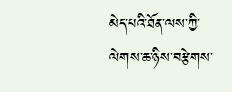མེད་པའི་ཐོན་ལས་ཀྱི་ལེགས་ཆ་ཉིས་བརྩེགས་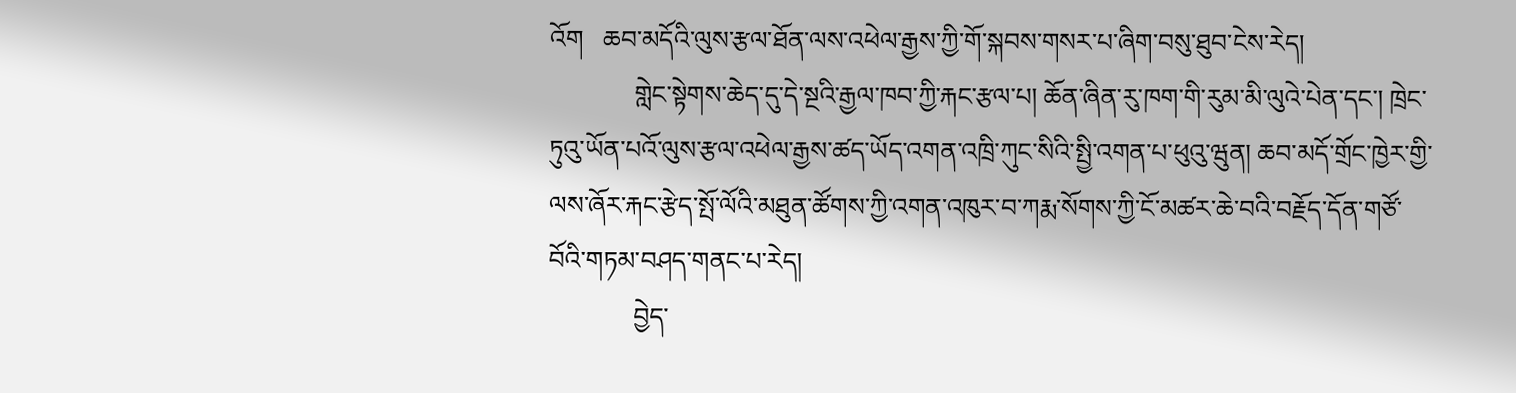འོག   ཆབ་མདོའི་ལུས་རྩལ་ཐོན་ལས་འཕེལ་རྒྱས་ཀྱི་གོ་སྐབས་གསར་པ་ཞིག་བསུ་ཐུབ་ངེས་རེད།
             གླེང་སྟེགས་ཆེད་དུ་དེ་སྔའི་རྒྱལ་ཁབ་ཀྱི་རྐང་རྩལ་པ། ཆོན་ཞིན་རུ་ཁག་གི་རུམ་མི་ལུའེ་པེན་དང་། ཁྲེང་ཏུའུ་ཡོན་པའོ་ལུས་རྩལ་འཕེལ་རྒྱས་ཚད་ཡོད་འགན་འཁྲི་ཀུང་སིའི་སྤྱི་འགན་པ་ཕུའུ་ཝུན། ཆབ་མདོ་གྲོང་ཁྱེར་གྱི་ལས་ཞོར་རྐང་རྩེད་སྤོ་ལོའི་མཐུན་ཚོགས་ཀྱི་འགན་འཁུར་བ་ཀརྨ་སོགས་ཀྱི་ངོ་མཚར་ཆེ་བའི་བརྗོད་དོན་གཙོ་བོའི་གཏམ་བཤད་གནང་པ་རེད།
             བྱེད་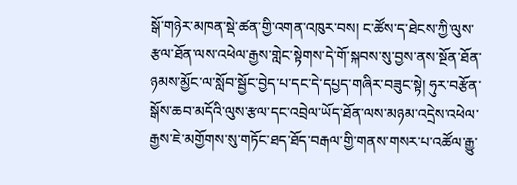སྒོ་གཉེར་མཁན་སྡེ་ཚན་གྱི་འགན་འཁུར་བས། ང་ཚོས་ད་ཐེངས་ཀྱི་ལུས་རྩལ་ཐོན་ལས་འཕེལ་རྒྱས་གླེང་སྟེགས་དེ་གོ་སྐབས་སུ་བྱས་ནས་སྔོན་ཐོན་ཉམས་མྱོང་ལ་སློབ་སྦྱོང་བྱེད་པ་དང་དེ་དཔྱད་གཞིར་བཟུང་སྟེ། ཧུར་བརྩོན་སྒོས་ཆབ་མདོའི་ལུས་རྩལ་དང་འབྲེལ་ཡོད་ཐོན་ལས་མཉམ་འདྲེས་འཕེལ་རྒྱས་ཇེ་མགྱོགས་སུ་གཏོང་ཐད་ཐོད་བརྒལ་གྱི་གནས་གསར་པ་འཚོལ་རྒྱུ་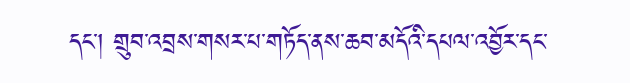དང་། གྲུབ་འབྲས་གསར་པ་གཏོད་ནས་ཆབ་མདོའི་དཔལ་འབྱོར་དང་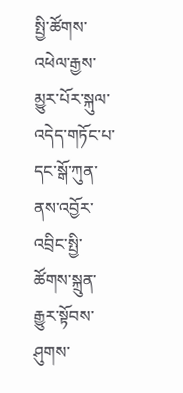སྤྱི་ཚོགས་འཕེལ་རྒྱས་མྱུར་པོར་སྐུལ་འདེད་གཏོང་པ་དང་སྒོ་ཀུན་ནས་འབྱོར་འབྲིང་སྤྱི་ཚོགས་སྐྲུན་རྒྱུར་སྟོབས་ཤུགས་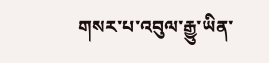གསར་པ་འབུལ་རྒྱུ་ཡིན་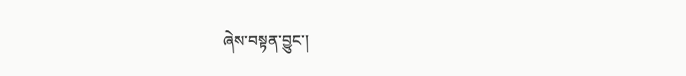ཞེས་བསྟན་བྱུང་།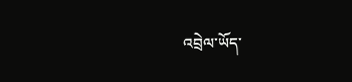འབྲེལ་ཡོད་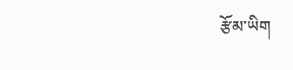རྩོམ་ཡིག